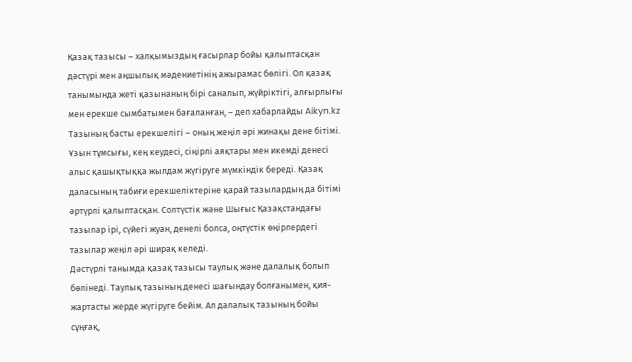Қазақ тазысы – халқымыздың ғасырлар бойы қалыптасқан дәстүрі мен аңшылық мәдениетінің ажырамас бөлігі. Ол қазақ танымында жеті қазынаның бірі саналып, жүйріктігі, алғырлығы мен ерекше сымбатымен бағаланған, – деп хабарлайды Aikyn.kz
Тазының басты ерекшелігі – оның жеңіл әрі жинақы дене бітімі. Ұзын тұмсығы, кең кеудесі, сіңірлі аяқтары мен икемді денесі алыс қашықтыққа жылдам жүгіруге мүмкіндік береді. Қазақ даласының табиғи ерекшеліктеріне қарай тазылардың да бітімі әртүрлі қалыптасқан. Солтүстік және Шығыс Қазақстандағы тазылар ірі, сүйегі жуан, денелі болса, оңтүстік өңірлердегі тазылар жеңіл әрі ширақ келеді.
Дәстүрлі танымда қазақ тазысы таулық және далалық болып бөлінеді. Таулық тазының денесі шағындау болғанымен, қия-жартасты жерде жүгіруге бейім. Ал далалық тазының бойы сұңғақ,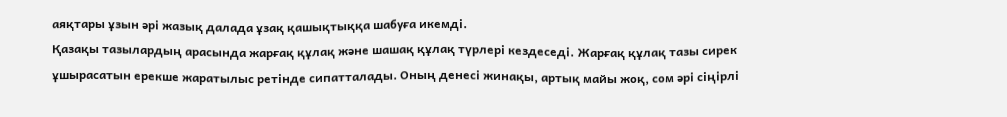аяқтары ұзын әрі жазық далада ұзақ қашықтыққа шабуға икемді.
Қазақы тазылардың арасында жарғақ құлақ және шашақ құлақ түрлері кездеседі. Жарғақ құлақ тазы сирек ұшырасатын ерекше жаратылыс ретінде сипатталады. Оның денесі жинақы, артық майы жоқ, сом әрі сіңірлі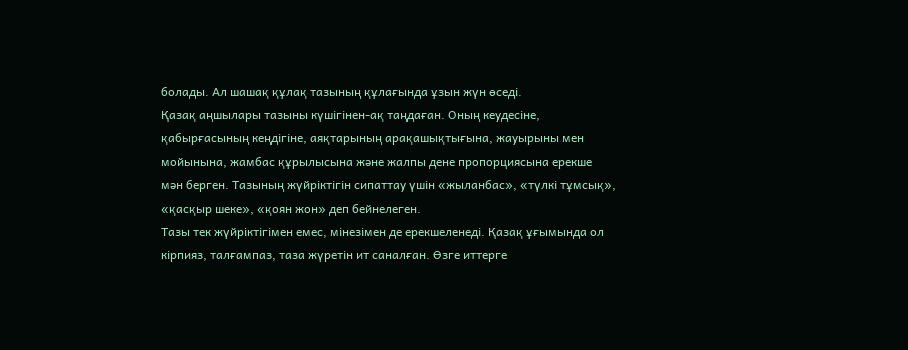болады. Ал шашақ құлақ тазының құлағында ұзын жүн өседі.
Қазақ аңшылары тазыны күшігінен-ақ таңдаған. Оның кеудесіне, қабырғасының кеңдігіне, аяқтарының арақашықтығына, жауырыны мен мойынына, жамбас құрылысына және жалпы дене пропорциясына ерекше мән берген. Тазының жүйріктігін сипаттау үшін «жыланбас», «түлкі тұмсық», «қасқыр шеке», «қоян жон» деп бейнелеген.
Тазы тек жүйріктігімен емес, мінезімен де ерекшеленеді. Қазақ ұғымында ол кірпияз, талғампаз, таза жүретін ит саналған. Өзге иттерге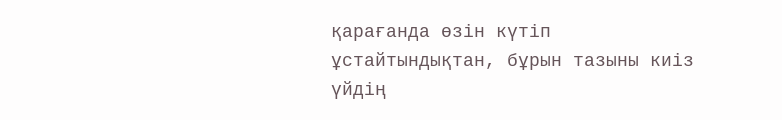қарағанда өзін күтіп ұстайтындықтан, бұрын тазыны киіз үйдің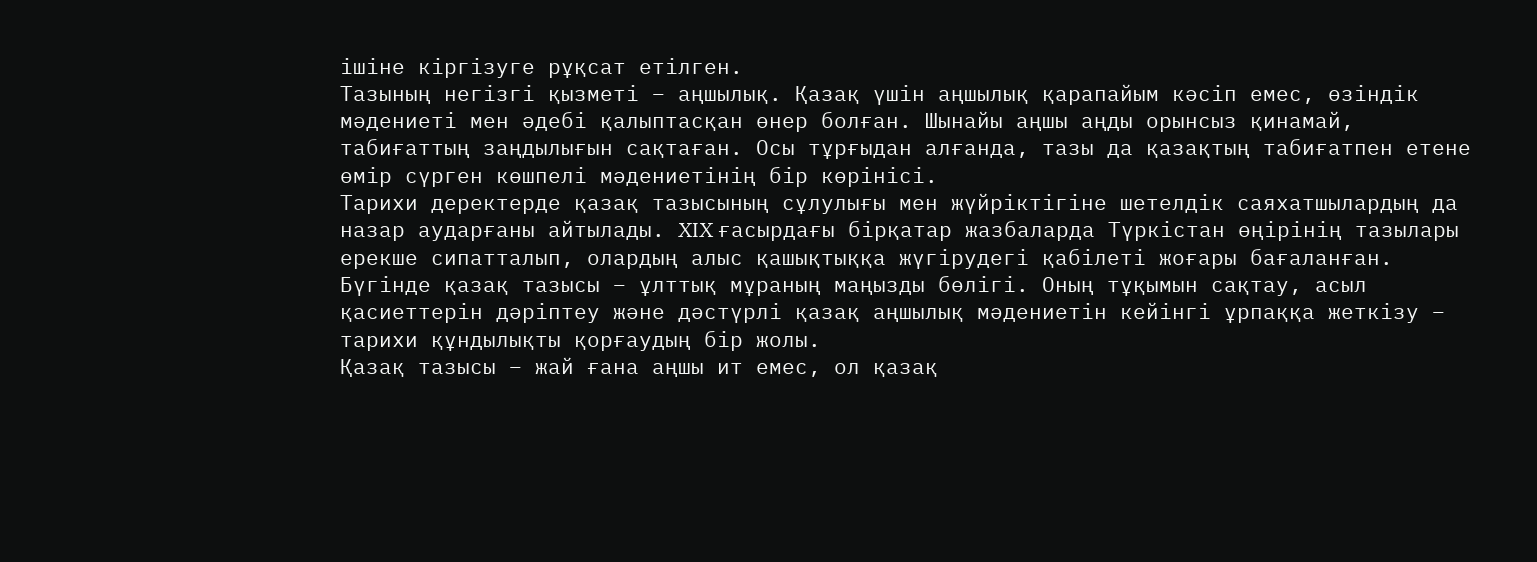ішіне кіргізуге рұқсат етілген.
Тазының негізгі қызметі – аңшылық. Қазақ үшін аңшылық қарапайым кәсіп емес, өзіндік мәдениеті мен әдебі қалыптасқан өнер болған. Шынайы аңшы аңды орынсыз қинамай, табиғаттың заңдылығын сақтаған. Осы тұрғыдан алғанда, тазы да қазақтың табиғатпен етене өмір сүрген көшпелі мәдениетінің бір көрінісі.
Тарихи деректерде қазақ тазысының сұлулығы мен жүйріктігіне шетелдік саяхатшылардың да назар аударғаны айтылады. XIX ғасырдағы бірқатар жазбаларда Түркістан өңірінің тазылары ерекше сипатталып, олардың алыс қашықтыққа жүгірудегі қабілеті жоғары бағаланған.
Бүгінде қазақ тазысы – ұлттық мұраның маңызды бөлігі. Оның тұқымын сақтау, асыл қасиеттерін дәріптеу және дәстүрлі қазақ аңшылық мәдениетін кейінгі ұрпаққа жеткізу – тарихи құндылықты қорғаудың бір жолы.
Қазақ тазысы – жай ғана аңшы ит емес, ол қазақ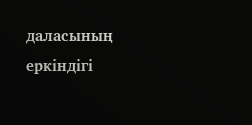даласының еркіндігі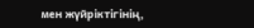мен жүйріктігінің,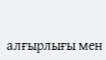алғырлығы мен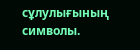сұлулығының символы.